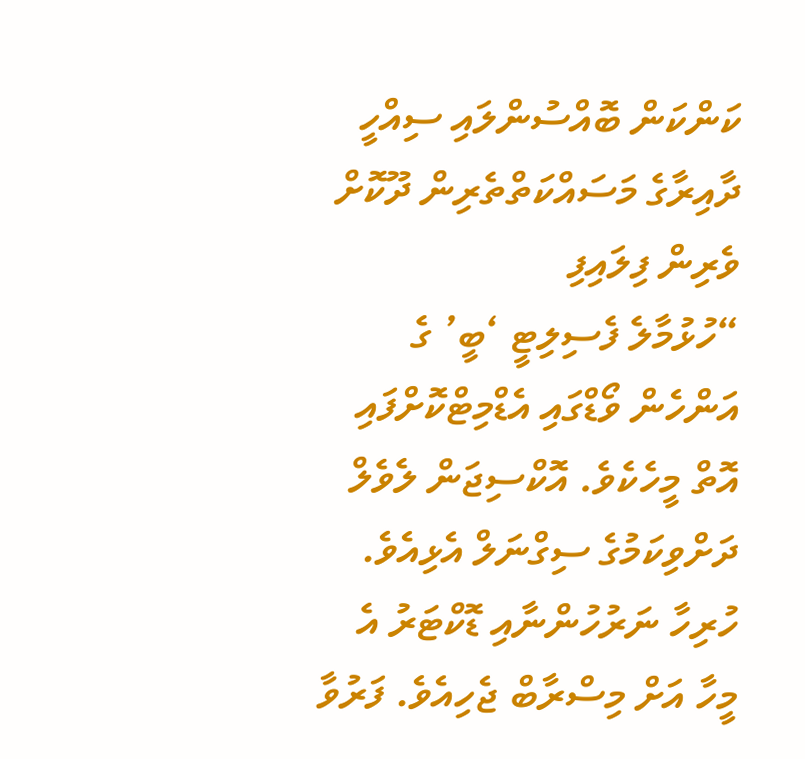ކަންކަން ބޮއްސުންލައި ސިއްހީ ދާއިރާގެ މަސައްކަތްތެރިން ދޫކޮށް ވެރިން ފިލައިފި
“ހުޅުމާލެ ފެސިލިޓީ ‘ބީ’ ގެ އަންހެން ވޯޑްގައި އެޑްމިޓްކޮށްފައި އޮތް މީހެކެވެ. އޮކްސިޖަން ލެވެލް ދަށްވިކަމުގެ ސިގްނަލް އެޅިއެވެ. ހުރިހާ ނަރުހުންނާއި ޑޮކްޓަރު އެ މީހާ އަށް މިސްރާބް ޖެހިއެވެ. ފަރުވާ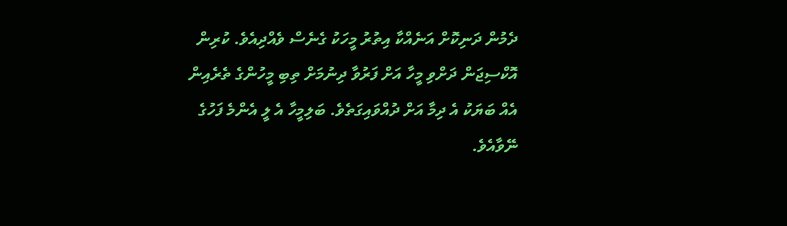ދެމުން ދަނިކޮށް އަނެއްކާ އިތުރު މީހަކު ގެނެސް ވެއްދިއެވެ. ކުރިން އޮކްސިޖަން ދަށްވި މީހާ އަށް ފަރުވާ ދިނުމަށް ތިބި މީހުންގެ ތެރެއިން އެއް ބަޔަކު އެ ދިމާ އަށް ދުއްވައިގަތެވެ. ބަލިމީހާ އެ ލީ އެންމެ ފަހުގެ ނޭވާއެވެ.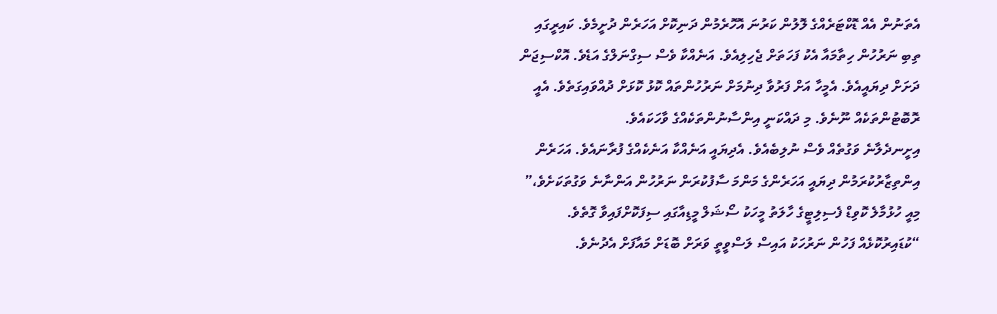އެތަނުން އެއް ޑޮކްޓަރެއްގެ ލޮލުން ކަރުނަ އޮހޮރެމުން ދަނިކޮށް އަހަރެން ދުށީމެވެ. ކައިރީގައި ތިބި ނަރުހުން ހިތާމައާ އެކު ފަހަތަށް ޖެހިލިއެވެ. އަނެއްކާ ވެސް ސިގްނަލްގެ އަޑެވެ. އޮކްސިޖަން ދަށަށް ދިޔައީއެވެ. އެމީހާ އަށް ފަރުވާ ދިނުމަށް ނަރުހުންތައް ކޮޅު ކޮޅަށް ދުއްވައިގަތެވެ. އެއީ ރޮބޮޓުންތަކެއް ނޫނެވެ. މި ދައްކަނީ އިންސާނުންތަކެއްގެ ވާހަކައެވެ.
އިށީނދެލާނެ ވަގުތެއް ވެސް ނުލިބެއެވެ. އެދިޔައީ އަނެއްކާ އަނެކެއްގެ ފުރާނައެވެ. އަހަރެން އިންތިޒާރުކުރަމުން ދިޔައީ އަހަރެންގެ މަންމަ ސާފުކުރަން ނަރުހުން އަންނާނެ ވަގުތަކަށެވެ،” މިއީ ހުޅުމާލެ ކޮވިޑް ފެސިލިޓީގެ ހާލަތު މީހަކު ސޯޝަލް މީޑިއާގައި ސިފަކޮށްފައިވާ ގޮތެވެ.
“ކުޑައިރުކޮޅެއް ފަހުން ނަރުހަކު އައިސް ލަސްވީތީ ވަރަށް ބޮޑަށް މައާފަށް އެދުނެވެ.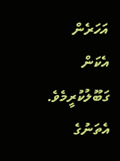އަހަރެން އެކަން ގަބޫލުކުރީމެވެ. އެތަނުގެ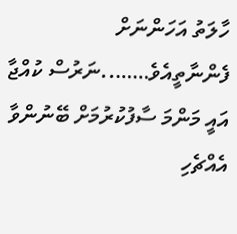ހާލަތު އަހަންނަށް ފެންނާތީއެވެ……..ނަރުސް ކުއްޖާ އައީ މަންމަ ސާފުކުރުމަށް ބޭނުންވާ އެއްޗެހި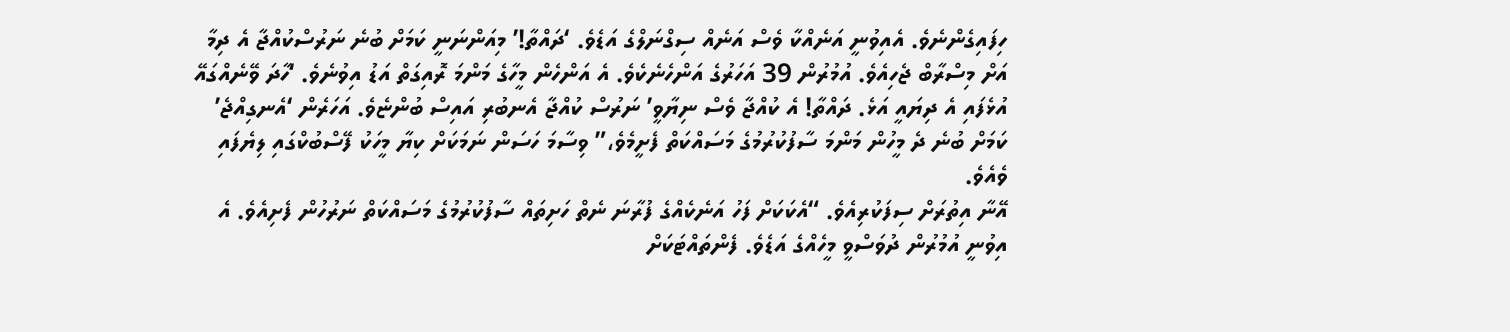ހިފައިގެންނެވެ. އެއިވުނީ އަނެއްކާ ވެސް އަނެއް ސިގްނަލްގެ އަޑެވެ. ‘ދައްތާ!’ މިއަންނަނީ ކަމަށް ބުނެ ނަރުސްކުއްޖާ އެ ދިމާ އަށް މިސްރާބް ޖެހިއެވެ. އުމުރުން 39 އަހަރުގެ އަންހެނެކެވެ. އެ އަންހެން މީހާގެ މަންމަ ރޮއިގަތް އަޑު އިވުނެވެ. ‘ހާދަ ވޭނެއްގައޭ އުޅެފައި އެ ދިޔައީ އަޅެ. ދައްތާ! އެ ކުއްޖާ ވެސް ނިޔާވީ’ ނަރުސް ކުއްޖާ އެނބުރި އައިސް ބުންޏެވެ. އަހަރެން ‘އެނގިއްޖެ’ ކަމަށް ބުނެ ދެ މީހުން މަންމަ ސާފުކުރުމުގެ މަސައްކަތް ފެށީމެވެ،” ވިސާމަ ހަސަން ނަމަކަށް ކިޔާ މީހަކު ފޭސްބުކްގައި ލިޔެފައި ވެއެވެ.
އޭނާ އިތުރަށް ސިފަކުރިއެވެ. “އެކަކަށް ފަހު އަނެކެއްގެ ފުރާނަ ނެތް ހަށިތައް ސާފުކުރުމުގެ މަސައްކަތް ނަރުހުން ފެށިއެވެ. އެ އިވުނީ އުމުރުން ދުވަސްވީ މީހެއްގެ އަޑެވެ. ފެންތައްޓަކަށް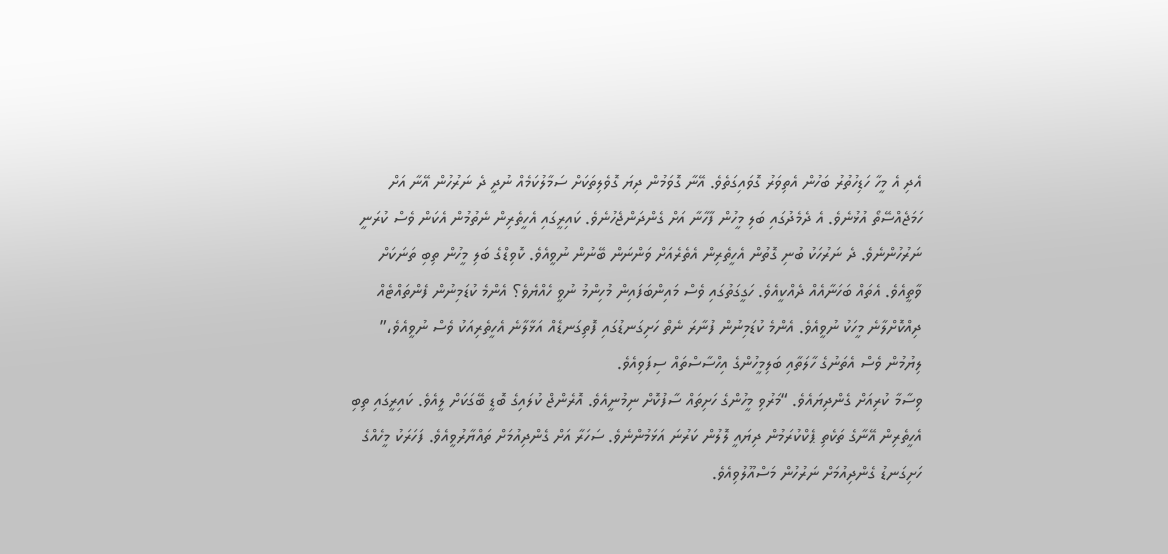އެދި އެ މީހާ ހަޑިހުތުރު ބަހުން އެތިވަރު ގޮވައިގަތެވެ. އޭނާ ގޮވަމުން ދިޔަ ގޮވެލިތަކަށް ސަމާލުކަމެއް ނުދީ ދެ ނަރުހުން އޭނާ އަށް ހަމަޖެއްސޭތޯ އުޅުނެވެ. އެ ދެމެދުގައި ބަލި މީހުން ފާހާނާ އަށް ގެންދަންޖެހުނެވެ. ކައިރީގައި އެހީތެރިން ނެތުމުން އެކަން ވެސް ކުރަނީ ނަރުހުންނެވެ. ދެ ނަރުހަކު ބުނި ގޮތުން އެހީތެރިން އެތެރެއަށް ވަންނަން ބޭނުން ނުވީއެވެ. ކޮވިޑްގެ ބަލި މީހުން ތިބި ތަނަކަށް ވާތީއެވެ. އެތައް ބަހަނާއެއް ދެއްކީއެވެ. ހަގީގަތުގައި ވެސް މައިންބަފައިން މުހިންމު ނުވީ ހެއްޔެވެ؟ އެންމެ ކުޑަމިނުން ފެންތައްޓެއް ދިއްކޮށްލާނެ މީހަކު ނުވީއެވެ. އެންމެ ކުޑަމިނުން ފުނާރަ ނެތް ހަށިގަނޑުގައި ފޮތިގަނޑެއް އަޅާލާނެ އެހީތެރިއަކު ވެސް ނުވީއެވެ،” ލިޔުމުން ވެސް އެތަނުގެ ހާލަތާއި ބަލިމީހުންގެ އިހްސާސްތައް ސިފަވިއެވެ.
ވިސާމާ ކުރިއަށް ގެންދިޔައެވެ. “މަރުވި މީހުންގެ ހަށިތައް ސާފުކޮށް ނިމުނީއެވެ. އޮރެންޖް ކުލައިގެ ބޮޑީ ބޭގަކަށް ލީއެވެ. ކައިރީގައި ތިބި އެހީތެރިން އޭނާގެ ތަކެތި ޕެކްކުރަމުން ދިޔައީ ލޮލުން ކަރުނަ އަޅަމުންނެވެ. ސަހަރާ އަށް ގެންދިއުމަށް ތައްޔާރުވީއެވެ. ފަހަރަކު މީހެއްގެ ހަށިގަނޑު ގެންދިއުމަށް ނަރުހުން މަސްއޫލުވިއެވެ.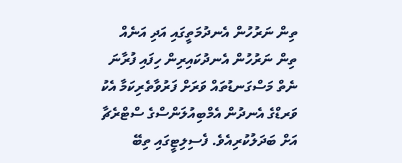ތިން ނަރުހުން އެނދުމަތީގައި އަދި އަނެއް ތިން ނަރުހުން އެނދުކައިރިން ހިފައި ފުރާނަ ނެތް މަސްގަނޑުތައް ވަރަށް ފަރުވާތެރިކަމާ އެކު ވަރޑްގެ އެނދުން އެމްބިއުލަންސްގެ ސްޓްރެޗާ އަށް ބަދަލުކުރިއެވެ. ފެސިލިޓީގައި ތިބޭ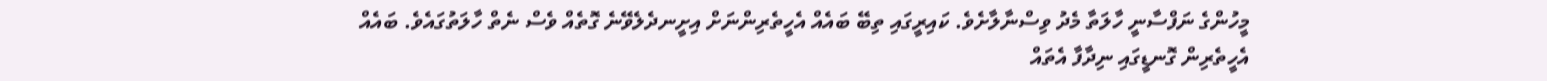މީހުންގެ ނަފްސާނީ ހާލަތާ މެދު ވިސްނާލާށެވެ. ކައިރީގައި ތިބޭ ބައެއް އެހީތެރިންނަށް އިށީނދެލެވޭނެ ގޮތެއް ވެސް ނެތް ހާލަތުގައެވެ. ބައެއް އެހީތެރިން ގޮނޑީގައި ނިދާފާ އެތައް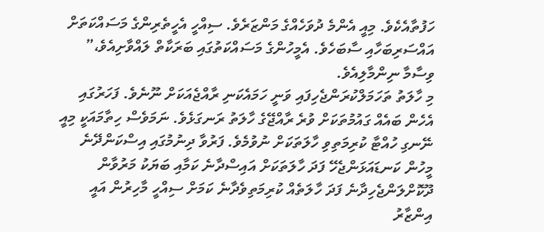ހަފުތާއެކެވެ. މިއީ އެންމެ ދުވަހެއްގެ މަންޒަރެވެ. ސިއްހީ އެހީތެރިންގެ މަސައްކަތަށް އައްސަރިބަހާއި ސާބަހެވެ. އެމީހުންގެ މަސައްކަތުގައި ބަރަކާތް ލައްވާށިއެވެ،” ވިސާމާ ނިންމާލިއެވެ.
މި ހާލަތު ތަހަމަލްކުރަންޖެހިފައި ވަނީ ހަމައެކަނި ރާއްޖެއަކަށް ނޫނެވެ. ފަހަރުގައި އެހެން ބައެއް ގައުމުތަކަށް ވުރެ ރާއްޖޭގެ ހާލަތު ރަނގަޅެވެ. ނަމަވެސް ހިތާމައަކީ މިއީ ނޭނގި ހުއްޓާ ކުރިމަތިވި ހާލަތަކަށް ނުވުމެވެ. ފަރުވާ ދިނުމުގައި އިސްކަންދޭނެ މީހުން ކަނޑައަޅަންޖެހޭ ފަދަ ހާލަތަކަށް އައިސްދާނެ ކަމާއި ބަޔަކު މަރުވާން ދޫކޮށްލަންޖެހިދާނެ ފަދަ ހާލަތެއް ކުރިމަތިވެދާނެ ކަމަށް ސިއްހީ މާހިރުން އައީ އިންޒާރު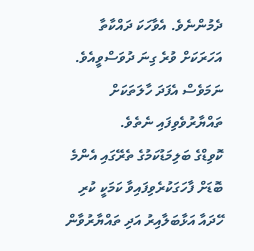ދެމުންނެވެ. އެވާހަކަ ދައްކާތާ އަހަރަކަށް ވުރެ ގިނަ ދުވަސްވީއެވެ. ނަމަވެސް އެފަދަ ހާލަތަކަށް ތައްޔާރުވެވިފައި ނެތެވެ.
ކޮވިޑްގެ ބަލިމަޑުކަމުގެ ތެރޭގައި އެންމެ ބޮޑަށް ފާހަގަކުރެވިފައިވާ ކަމަކީ ކުރި ހޭދައާ އަޅާބަލާއިރު އަދި ތައްޔާރުވާން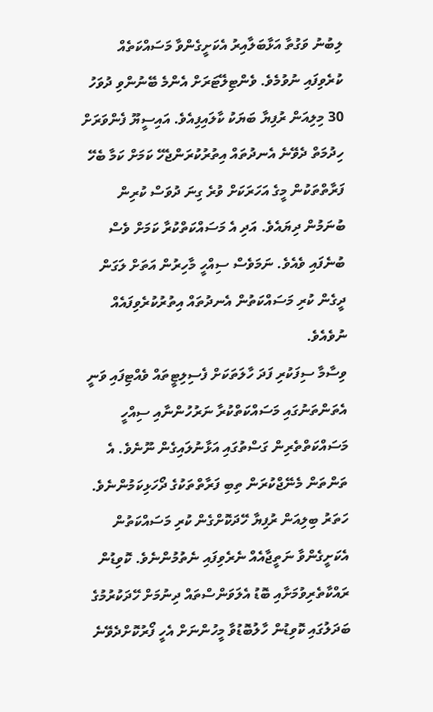ލިބުނު ވަގުތާ އަޅާބަލާއިރު އެކަށީގެންވާ މަސައްކަތެއް ކުރެވިފައި ނުވުމެވެ. ވެންޓިލޭޓަރަށް އެންމެ ބޭނުންވި ދުވަހު 30 މިލިއަން ރުފިޔާ ބަޔަކު ކާލައިފިއެވެ. އައިސީޔޫ ފެންވަރަށް ހިދުމަތް ދެވޭނެ އެނދުތައް އިތުރުކުރަންޖެހޭ ކަމަށް ކަމާ ބެހޭ ފަރާތްތަކުން މީގެ އަހަރަކަށް ވުރެ ގިނަ ދުވަސް ކުރިން ބުނަމުން ދިޔައެވެ. އަދި އެ މަސައްކަތްކުރާ ކަމަށް ވެސް ބުނެފައި ވެއެވެ. ނަމަވެސް ސިއްހީ މާހިރުން އަތަށް ލަގަން ދީގެން ކުރި މަސައްކަތުން އެނދުތައް އިތުރުކުރެވިފައެއް ނުވެއެވެ.
ވިސާމާ ސިފަކުރި ފަދަ ހާލަތަކަށް ފެސިލިޓީތައް ވެއްޓިފައި ވަނީ އެތަންތަނުގައި މަސައްކަތްކުރާ ނަރުހުންނާއި ސިއްހީ މަސައްކަތްތެރިން ގަސްތުގައި އަޅާނުލައިގެން ނޫނެވެ. އެ ތަންތަން މެނޭޖްކުރަން ތިބި ފަރާތްތަކުގެ ދޯހަޅިކަމުންނެވެ. ހަތަރު ބިލިއަން ރުފިޔާ ހޭދަކޮށްގެން ކުރި މަސައްކަތުން އެކަށީގެންވާ ނަތީޖާއެއް ނެރެވިފައި ނެތުމުންނެވެ. ކޮވިޑުން ރައްކާތެރިވުމަށާއި ބޮޑު އެލަވަންސްތައް ދިނުމަށް ހޭދަކުރުމުގެ ބަދަލުގައި ކޮވިޑުން ހާލުބޮޑުވާ މީހުންނަށް އެހީ ފޯރުކޮށްދެވޭނެ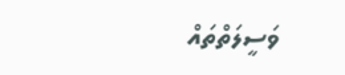ވަސީލަތްތައް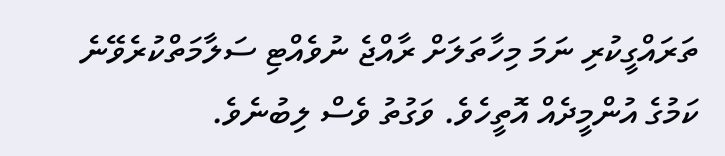ތަރައްގީކުރި ނަމަ މިހާތަލަށް ރާއްޖެ ނުވެއްޓި ސަލާމަތްކުރެވޭނެ ކަމުގެ އުންމީދެއް އޮތީހެވެ. ވަގުތު ވެސް ލިބުނެވެ.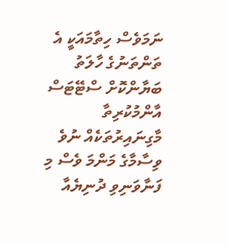ނަމަވެސް ހިތާމައަކީ އެ ތަންތަނުގެ ހާލަތު ބަޔާންކޮށް ސްޓޭޓަސް އާންމުކުރިތާ މާގިނައިރުތަކެއް ނުވެ ވިސާމާގެ މަންމަ ވެސް މި ފަނާވަނިވި ދުނިޔެއާ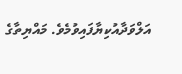އަލްވަދާއުކިޔާފައިވުމެވެ. މައްޔިތާގެ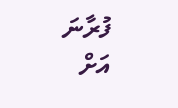ފުރާނަ އަށް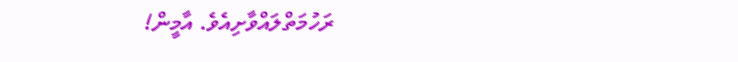ރަހުމަތްލައްވާށިއެވެ. އާމީން!